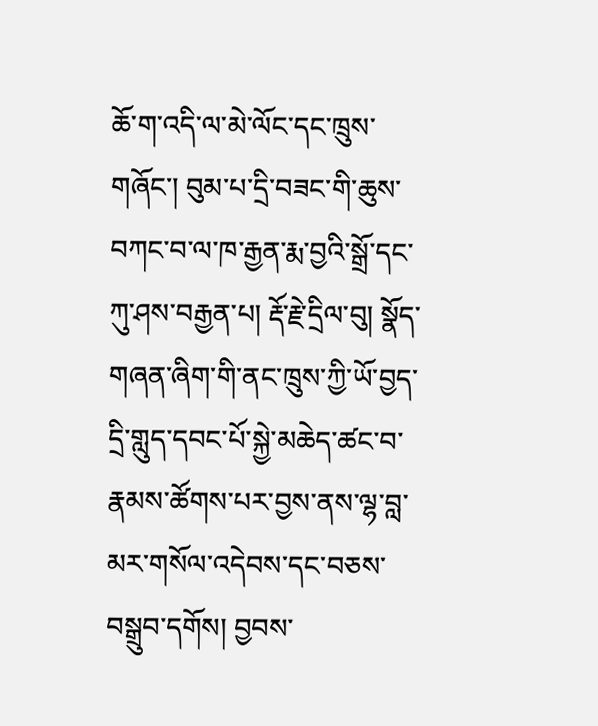ཆོ་ག་འདི་ལ་མེ་ལོང་དང་ཁྲུས་གཞོང་། བུམ་པ་དྲི་བཟང་གི་ཆུས་བཀང་བ་ལ་ཁ་རྒྱན་རྨ་བྱའི་སྒྲོ་དང་ཀུ་ཤས་བརྒྱན་པ། རྡོ་རྗེ་དྲིལ་བུ། སྣོད་གཞན་ཞིག་གི་ནང་ཁྲུས་ཀྱི་ཡོ་བྱད་དྲི་གླུད་དབང་པོ་སྐྱེ་མཆེད་ཚང་བ་རྣམས་ཚོགས་པར་བྱས་ནས་ལྷ་བླ་མར་གསོལ་འདེབས་དང་བཅས་བསྒྲུབ་དགོས། བྱབས་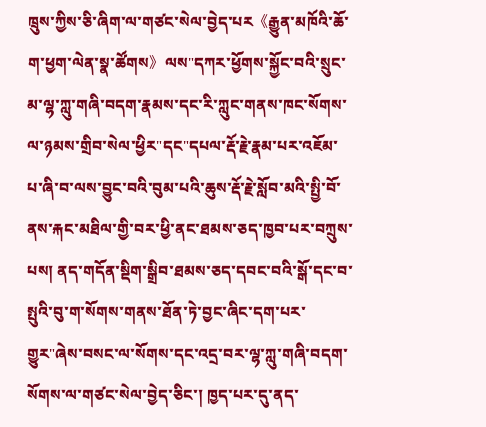ཁྲུས་ཀྱིས་ཅི་ཞིག་ལ་གཙང་སེལ་བྱེད་པར《རྒྱུན་མཁོའི་ཆོ་ག་ཕྱག་ལེན་སྣ་ཚོགས》ལས"དཀར་ཕྱོགས་སྐྱོང་བའི་སྲུང་མ་ལྷ་ཀླུ་གཞི་བདག་རྣམས་དང་རི་ཀླུང་གནས་ཁང་སོགས་ལ་ཉམས་གྲིབ་སེལ་ཕྱིར"དང"དཔལ་རྡོ་རྗེ་རྣམ་པར་འཇོམ་པ་ཞི་བ་ལས་བྱུང་བའི་བུམ་པའི་ཆུས་རྡོ་རྗེ་སློབ་མའི་སྤྱི་བོ་ནས་རྐང་མཐིལ་གྱི་བར་ཕྱི་ནང་ཐམས་ཅད་ཁྱབ་པར་བཀྲུས་པས། ནད་གདོན་སྡིག་སྒྲིབ་ཐམས་ཅད་དབང་བའི་སྒོ་དང་བ་སྤུའི་བུ་ག་སོགས་གནས་ཐོན་ཏེ་བྱང་ཞིང་དག་པར་གྱུར"ཞེས་བསང་ལ་སོགས་དང་འདྲ་བར་ལྷ་ཀླུ་གཞི་བདག་སོགས་ལ་གཙང་སེལ་བྱེད་ཅིང་། ཁྱད་པར་དུ་ནད་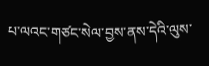པ་ལའང་གཙང་སེལ་བྱས་ནས་དེའི་ལུས་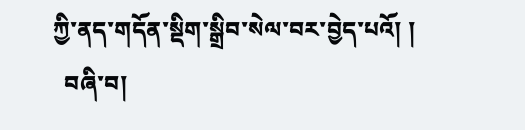ཀྱི་ནད་གདོན་སྡིག་སྒྲིབ་སེལ་བར་བྱེད་པའོ། །
  བཞི་བ།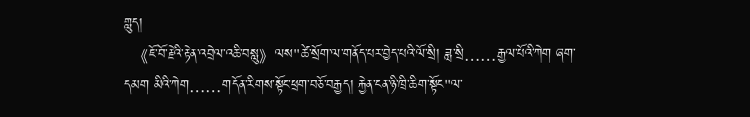གླུད།
  《ཇོ་བོ་རྗེའི་རྟེན་འབྲེལ་འཆི་བསླུ》ལས"ཚེ་སྲོག་ལ་གནོད་པར་བྱེད་པའི་ལོ་སྲི། ཟླ་སྲི……རྒྱལ་པོའི་ཀེག ཞག་དམག མིའི་ཀེག……གདོན་རིགས་སྟོང་ཕྲག་བཅོ་བརྒྱད། རྐྱེན་ངན་ཉི་ཁྲི་ཆིག་སྟོང"ལ་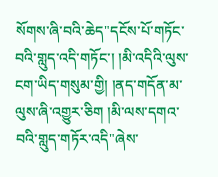སོགས་ཞི་བའི་ཆེད"དངོས་པོ་གཏོང་བའི་གླུད་འདི་གཏོང་། །མི་འདིའི་ལུས་ངག་ཡིད་གསུམ་གྱི། །ནད་གདོན་མ་ལུས་ཞི་འགྱུར་ཅིག །མི་ལས་དགའ་བའི་གླུད་གཏོར་འདི"ཞེས་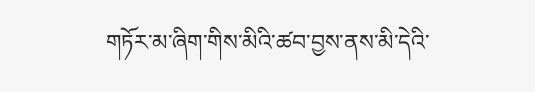གཏོར་མ་ཞིག་གིས་མིའི་ཚབ་བྱས་ནས་མི་དེའི་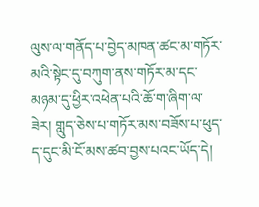ལུས་ལ་གནོད་པ་བྱེད་མཁན་ཚང་མ་གཏོར་མའི་སྟེང་དུ་བཀུག་ནས་གཏོར་མ་དང་མཉམ་དུ་ཕྱིར་འཕེན་པའི་ཆོ་ག་ཞིག་ལ་ཟེར། གླུད་ཅེས་པ་གཏོར་མས་བཟོས་པ་ཕུད་ད་དུང་མི་ངོ་མས་ཚབ་བྱས་པའང་ཡོད་དེ།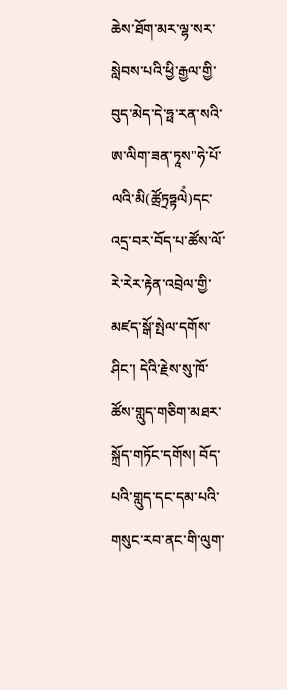ཆེས་ཐོག་མར་ལྷ་སར་སླེབས་པའི་ཕྱི་རྒྱལ་གྱི་བུད་མེད་དེ་ཧྥ་རན་སའི་ཨ་ལིག་ཟན་ཏཱས"ཧེ་པོ་ལའི་མི(ཚྲོཏྲཧྟལེཾ)དང་འདྲ་བར་བོད་པ་ཚོས་ལོ་རེ་རེར་རྟེན་འབྲེལ་གྱི་མཛད་སྒོ་སྤེལ་དགོས་ཤིང་། དེའི་རྗེས་སུ་ཁོ་ཚོས་གླུད་གཅིག་མཐར་སྐྲོད་གཏོང་དགོས། བོད་པའི་གླུད་དང་དམ་པའི་གསུང་རབ་ནང་གི་ལུག་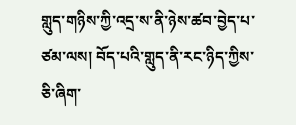གླུད་གཉིས་ཀྱི་འདྲ་ས་ནི་ཉེས་ཚབ་བྱེད་པ་ཙམ་ལས། བོད་པའི་གླུད་ནི་རང་ཉིད་ཀྱིས་ཅི་ཞིག་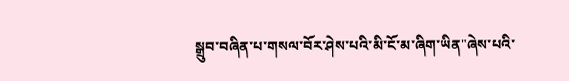སྒྲུབ་བཞིན་པ་གསལ་བོར་ཤེས་པའི་མི་ངོ་མ་ཞིག་ཡིན"ཞེས་པའི་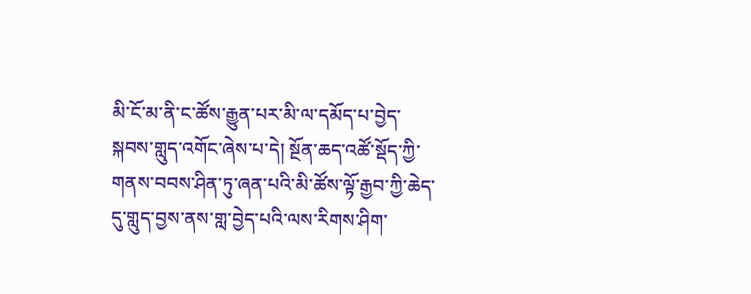མི་ངོ་མ་ནི་ང་ཚོས་རྒྱུན་པར་མི་ལ་དམོད་པ་བྱེད་སྐབས་གླུད་འགོང་ཞེས་པ་དེ། སྔོན་ཆད་འཚོ་སྡོད་ཀྱི་གནས་བབས་ཤིན་ཏུ་ཞན་པའི་མི་ཚོས་ལྟོ་རྒྱབ་ཀྱི་ཆེད་དུ་གླུད་བྱས་ནས་གླ་བྱེད་པའི་ལས་རིགས་ཤིག་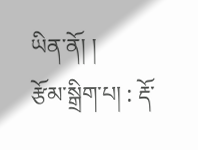ཡིན་ནོ། །
རྩོམ་སྒྲིག་པ། : རྡོ་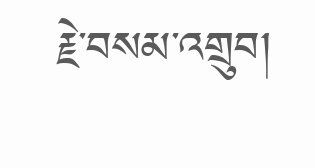རྗེ་བསམ་འགྲུབ།